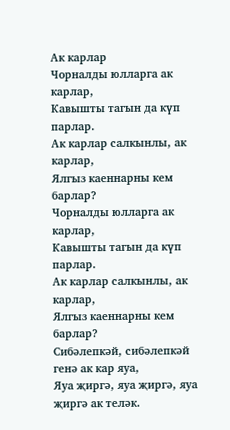Ак карлар
Чорналды юлларга ак карлар,
Кавышты тагын да күп парлар.
Ак карлар салкынлы, ак карлар,
Ялгыз каеннарны кем барлар?
Чорналды юлларга ак карлар,
Кавышты тагын да күп парлар.
Ак карлар салкынлы, ак карлар,
Ялгыз каеннарны кем барлар?
Сибәлепкәй, сибәлепкәй генә ак кар яуа,
Яуа җиргә, яуа җиргә, яуа җиргә ак теләк.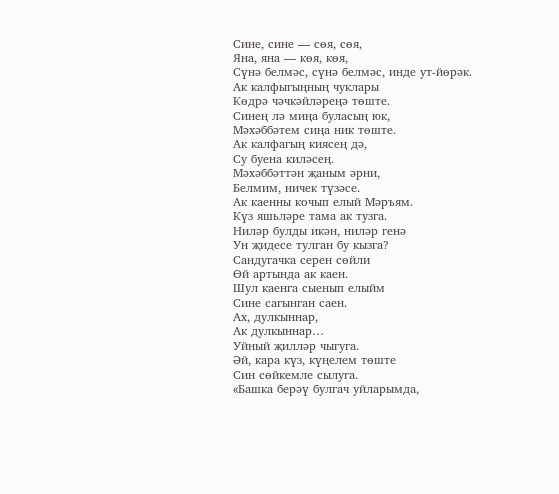Сине, сине — сөя, сөя,
Яна, яна — көя, көя,
Сүнә белмәс, сүнә белмәс, инде ут-йөрәк.
Ак калфыгыңның чуклары
Көдрә чәчкәйләреңә төште.
Синең лә миңа буласың юк,
Мәхәббәтем сиңа ник төште.
Ак калфагың киясең дә,
Су буена киләсең.
Мәхәббәттән җаным әрни,
Белмим, ничек түзәсе.
Ак каенны кочып елый Мәръям.
Күз яшьләре тама ак тузга.
Ниләр булды икән, ниләр генә
Ун җидесе тулган бу кызга?
Сандугачка серен сөйли
Өй артында ак каен.
Шул каенга сыенып елыйм
Сине сагынган саен.
Ах, дулкыннар,
Ак дулкыннар…
Уйный җилләр чыгуга.
Әй, кара күз, күңелем төште
Син сөйкемле сылуга.
«Башка берәү булгач уйларымда,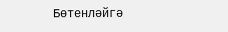Бөтенләйгә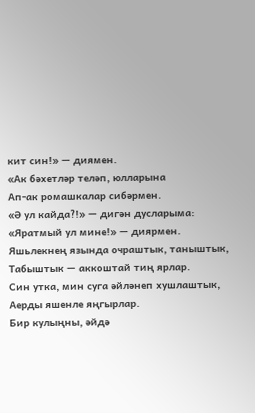кит син!» — диямен.
«Ак бәхетләр теләп, юлларына
Ап-ак ромашкалар сибәрмен.
«Ә ул кайда?!» — дигән дусларыма:
«Яратмый ул мине!» — диярмен.
Яшьлекнең язында очраштык, таныштык,
Табыштык — аккоштай тиң ярлар.
Син утка, мин суга әйләнеп хушлаштык,
Аерды яшенле яңгырлар.
Бир кулыңны, әйдә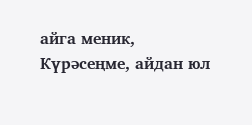айга меник,
Күрәсеңме, айдан юл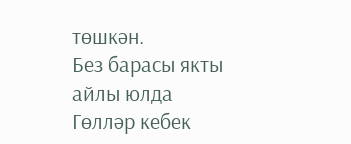төшкән.
Без барасы якты айлы юлда
Гөлләр кебек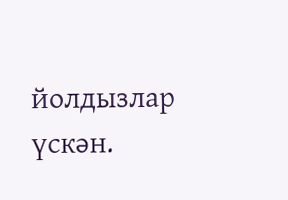йолдызлар үскән.